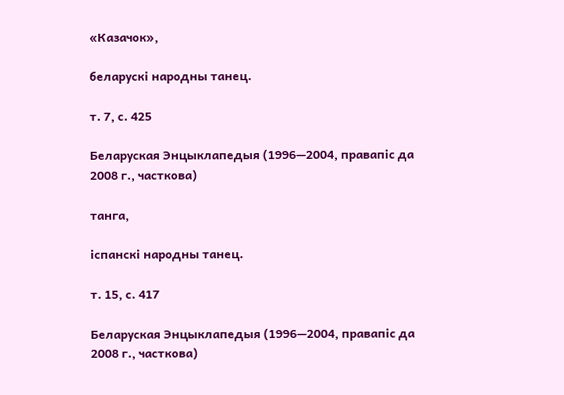«Казачок»,

беларускі народны танец.

т. 7, с. 425

Беларуская Энцыклапедыя (1996—2004, правапіс да 2008 г., часткова)

танга,

іспанскі народны танец.

т. 15, с. 417

Беларуская Энцыклапедыя (1996—2004, правапіс да 2008 г., часткова)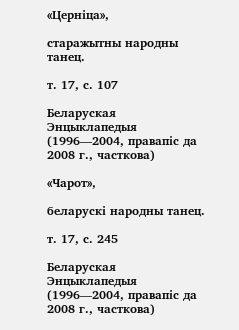«Церніца»,

старажытны народны танец.

т. 17, с. 107

Беларуская Энцыклапедыя (1996—2004, правапіс да 2008 г., часткова)

«Чарот»,

беларускі народны танец.

т. 17, с. 245

Беларуская Энцыклапедыя (1996—2004, правапіс да 2008 г., часткова)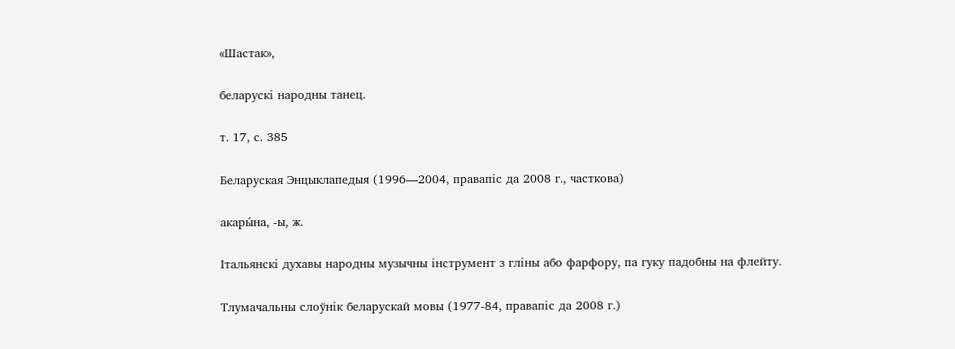«Шастак»,

беларускі народны танец.

т. 17, с. 385

Беларуская Энцыклапедыя (1996—2004, правапіс да 2008 г., часткова)

акары́на, ‑ы, ж.

Італьянскі духавы народны музычны інструмент з гліны або фарфору, па гуку падобны на флейту.

Тлумачальны слоўнік беларускай мовы (1977-84, правапіс да 2008 г.)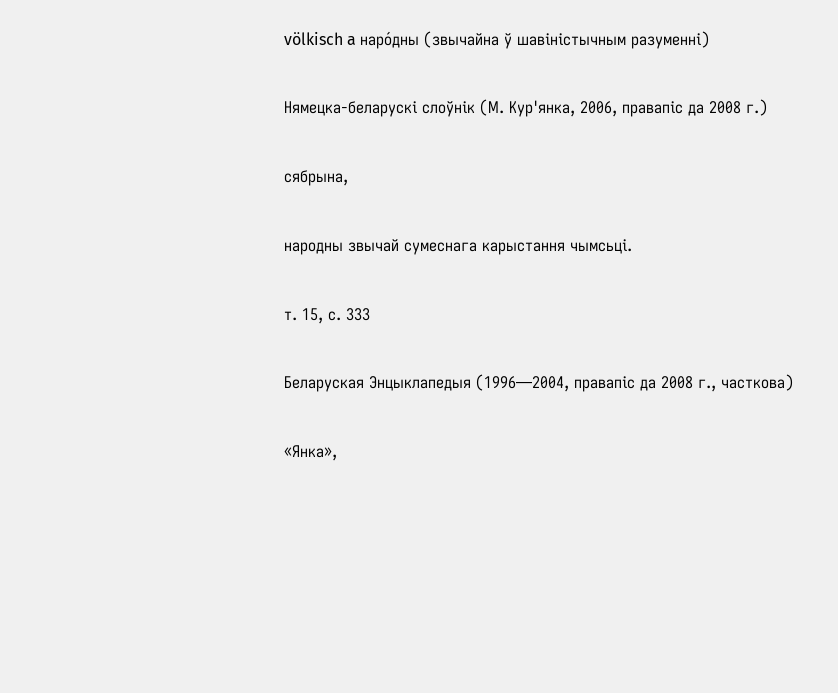völkisch a наро́дны (звычайна ў шавіністычным разуменні)

Нямецка-беларускі слоўнік (М. Кур'янка, 2006, правапіс да 2008 г.)

сябрына,

народны звычай сумеснага карыстання чымсьці.

т. 15, с. 333

Беларуская Энцыклапедыя (1996—2004, правапіс да 2008 г., часткова)

«Янка»,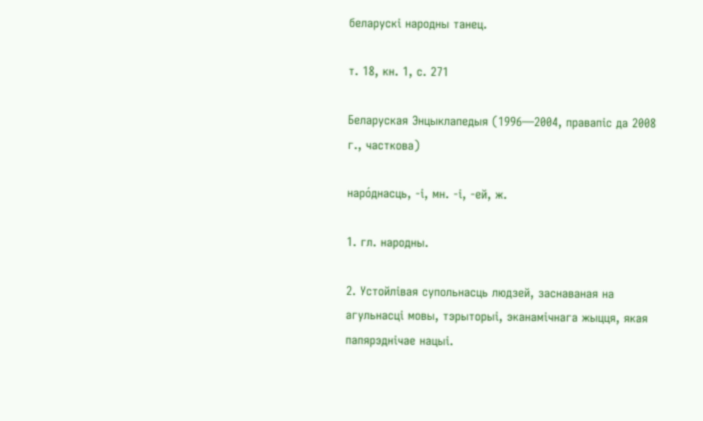беларускі народны танец.

т. 18, кн. 1, с. 271

Беларуская Энцыклапедыя (1996—2004, правапіс да 2008 г., часткова)

наро́днасць, -і, мн. -і, -ей, ж.

1. гл. народны.

2. Устойлівая супольнасць людзей, заснаваная на агульнасці мовы, тэрыторыі, эканамічнага жыцця, якая папярэднічае нацыі.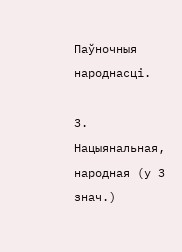Паўночныя народнасці.

3. Нацыянальная, народная (у 3 знач.)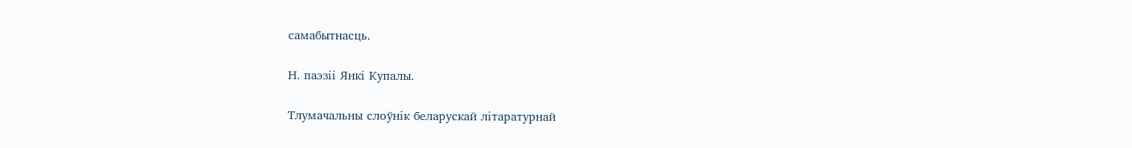самабытнасць.

Н. паэзіі Янкі Купалы.

Тлумачальны слоўнік беларускай літаратурнай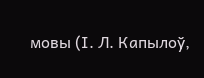мовы (І. Л. Капылоў,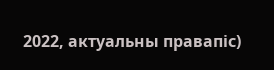2022, актуальны правапіс)